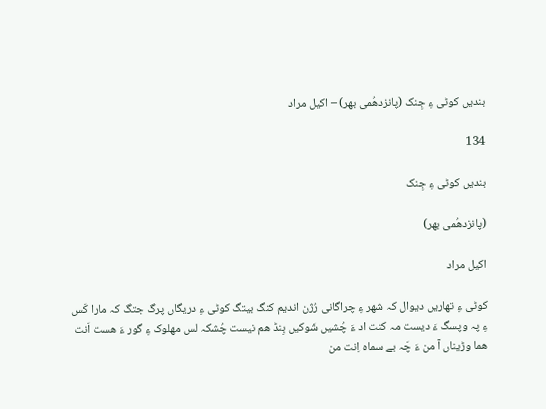بندیں کوٹی ءِ جِنک (پانزدھُمی بھر) – اکیل مراد

134

بندیں کوٹی ءِ جِنک

(پانزدھُمی بھر)

اکیل مراد

کوٹی ءِ تھاریں دیوال کہ شھر ءِ چراگانی رُژن اندیم کنگ بیتگ کوٹی ءِ دریگاں پرگ جتگ کہ مارا کَس ءِ پہ وپسگ ءَ دیست مہ کنت اد ءَ چُشیں شَوکیں بِنڈ ھم نیست چُشکہ لس مھلوک ءِ گور ءَ ھست اَنت ھما وڑیناں آ من ءَ چَہ بے سماہ اِنت من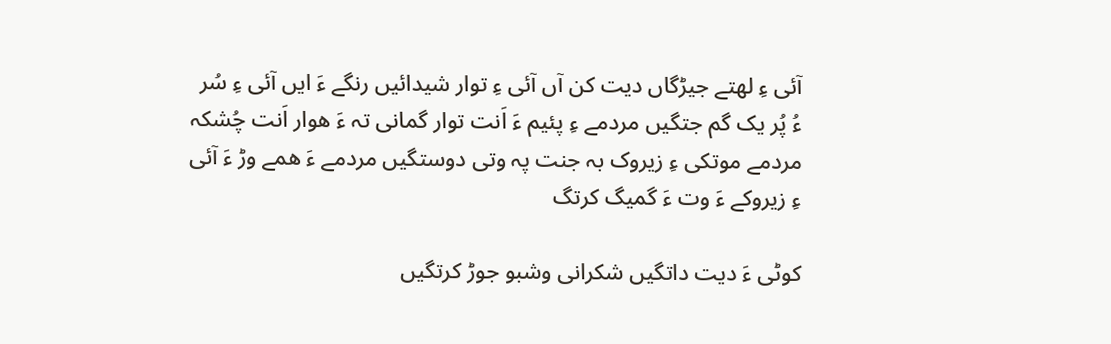آئی ءِ لھتے جیڑگاں دیت کن آں آئی ءِ توار شیدائیں رنگے ءَ ایں آئی ءِ سُر ءُ پُر یک گم جتگیں مردمے ءِ پئیم ءَ اَنت توار گمانی تہ ءَ ھوار اَنت چُشکہ مردمے موتکی ءِ زیروک بہ جنت پہ وتی دوستگیں مردمے ءَ ھمے وڑ ءَ آئی ءِ زیروکے ءَ وت ءَ گمیگ کرتگ

کوٹی ءَ دیت داتگیں شکرانی وشبو جوڑ کرتگیں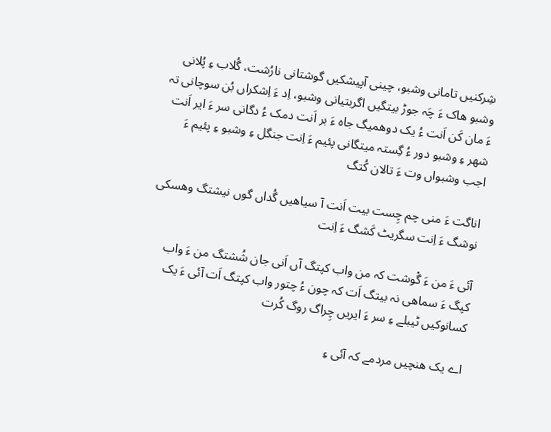شِرکنیں تامانی وشبو، چینی آپیشکیں گوشتانی نارُشت، گُلاب ءِ پُلانی وشبو ھاک ءَ چَہ جوڑ بیتگیں اگربتیانی وشبو، اِد ءَ اِشکراں بُن سوچانی تہ ءَ مان کَن اَنت ءُ یک دوھمیگ جاہ ءَ بر اَنت دمک ءُ دگانی سر ءَ ایر اَنت شھر ءِ وشبو دور ءُ گِستہ میتگانی پئیم ءَ اِنت جنگل ءِ وشبو ءِ پئیم ءَ اجب وشبواں وت ءَ تالان کُتگ

اناگت ءَ منی چم چِست بیت اَنت آ سیاھیں گُداں گوں نیشتگ وھسکی نوشگ ءَ اِنت سگریٹ کَشگ ءَ اِنت

آئی ءَ من ءَ گْوشت کہ من واب کپتگ آں اَنی جان شُشتگ من ءَ واب کپگ ءَ سماھی نہ بیتگ اَت کہ چون ءُ چتور واب کپتگ اَت آئی ءَ یک کسانوکیں ٹیبلے ءِ سر ءَ ایریں چِراگ روگ کُرت

اے یک ھنچیں مردمے کہ آئی ءِ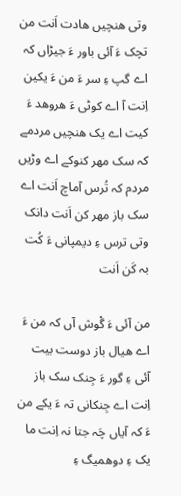وتی ھنچیں ھادت اَنت من تچک ءَ آئی باور ءَ جیڑاں کہ اے گپ ءِ سر ءَ من ءَ یکین اِنت آ اے کوٹی ءَ ھروھد ءَ کیت اے یک ھنچیں مردمے کہ سک مھر کنوکے اے وڑیں مردم کہ تُرس آماچ اَنت اے سک باز مھر کن اَنت دانک وتی ترس ءِ دیمپانی ءَ کُت بہ کَن اَنت

من آئی ءَ گْوش آں کہ من ءَ اے ھیال باز دوست بیت آئی ءِ گور ءَ جِنک سک باز اِنت اے جِنکانی تہ ءَ یکے من ءَ کہ آیاں چَہ جتا نہ اِنت ما یک ءِ دوھمیگ ءِ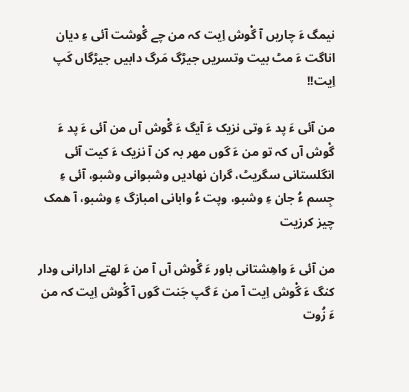نیمگ ءَ چاریں آ گْوش اِیت کہ من چے گْوشت آئی ءِ دیان اناگت ءَ مٹ بیت وتسریں جیڑگ مَرگ دابیں جیڑگاں کَپ اِیت!!

من آئی ءَ پد ءَ وتی نزیک ءَ آیگ ءَ گْوش آں من آئی ءَ پد ءَ گْوش آں کہ تو من ءَ گوں مھر بہ کن آ نزیک ءَ کیت آئی انگلستانی سگریٹ، گران نھادیں وشبوانی وشبو، آئی ءِ جِسم ءُ جان ءِ وشبو، وپت ءُ وابانی امبازگ ءِ وشبو، آ ھمک چیز کرزیت

من آئی ءَ واھِشتانی باور ءَ گْوش آں آ من ءَ لھتے ادارانی ودار کنگ ءَ گْوش اِیت آ من ءَ گپ جَنت گوں آ گْوش اِیت کہ من ءَ زُوت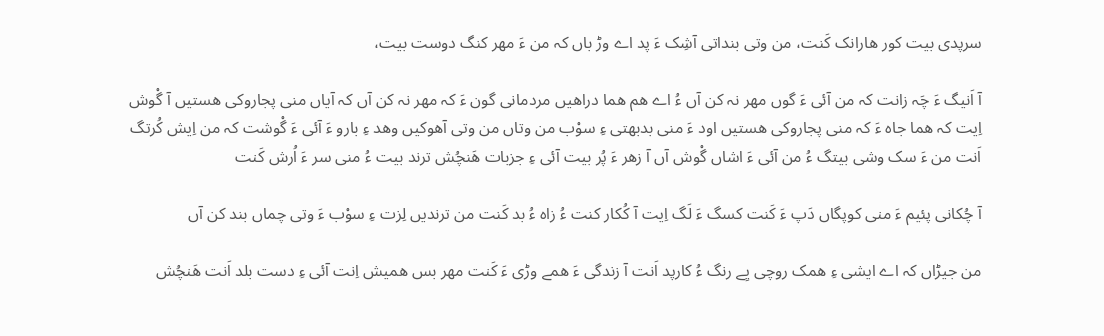سرپدی بیت کور ھارانک کَنت، من وتی بنداتی آشِک ءَ پد اے وڑ باں کہ من ءَ مھر کنگ دوست بیت،

آ اَنیگ ءَ چَہ زانت کہ من آئی ءَ گوں مھر نہ کن آں ءُ اے ھم ھما دراھیں مردمانی گون ءَ کہ مھر نہ کن آں کہ آیاں منی پجاروکی ھستیں آ گْوش اِیت کہ ھما جاہ ءَ کہ منی پجاروکی ھستیں اود ءَ منی بدبھتی ءِ سوْب من وتاں من وتی آھوکیں وھد ءِ بارو ءَ آئی ءَ گْوشت کہ من اِیش کُرتگ اَنت من ءَ سک وشی بیتگ ءُ من آئی ءَ اشاں گْوش آں آ زھر ءَ پُر بیت آئی ءِ جزبات ھَنچُش ترند بیت ءُ منی سر ءَ اُرش کَنت

آ چُکانی پئیم ءَ منی کوپگاں دَپ ءَ کَنت کسگ ءَ لَگ اِیت آ کُکار کنت ءُ زاہ ءُ بد کَنت من ترندیں لِزت ءِ سوْب ءَ وتی چماں بند کن آں

من جیڑاں کہ اے ایشی ءِ ھمک روچی یِے رنگ ءُ کارپد اَنت آ زندگی ءَ ھمے وڑی ءَ کَنت مھر بس ھمیش اِنت آئی ءِ دست بلد اَنت ھَنچُش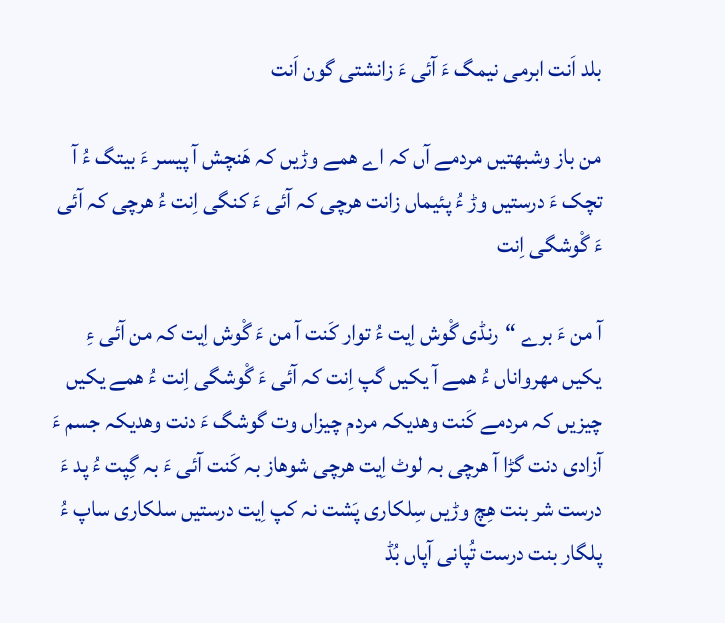بلد اَنت ابرمی نیمگ ءَ آئی ءَ زانشتی گون اَنت

من باز وشبھتیں مردمے آں کہ اے ھمے وڑیں کہ ھَنچش آ پیسر ءَ بیتگ ءُ آ تچک ءَ درستیں وڑ ءُ پئیماں زانت ھرچی کہ آئی ءَ کنگی اِنت ءُ ھرچی کہ آئی ءَ گْوشگی اِنت

آ من ءَ برے “رنڈی گْوش اِیت ءُ توار کَنت آ من ءَ گْوش اِیت کہ من آئی ءِ یکیں مھرواناں ءُ ھمے آ یکیں گپ اِنت کہ آئی ءَ گْوشگی اِنت ءُ ھمے یکیں چیزیں کہ مردمے کَنت وھدیکہ مردم چیزاں وت گوشگ ءَ دنت وھدیکہ جسم ءَ آزادی دنت گڑا آ ھرچی بہ لوٹ اِیت ھرچی شوھاز بہ کَنت آئی ءَ بہ گِپت ءُ پد ءَ درست شر بنت ھِچ وڑیں سِلکاری پَشت نہ کپ اِیت درستیں سلکاری ساپ ءُ پلگار بنت درست تُپانی آپاں بُڈ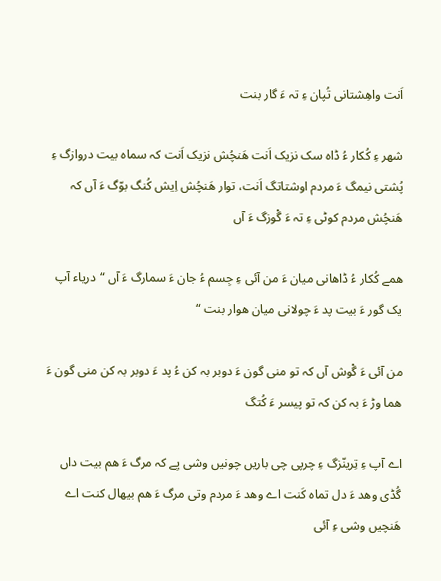اَنت واھِشتانی تُپان ءِ تہ ءَ گار بنت

شھر ءِ کُکار ءُ ڈاہ سک نزیک اَنت ھَنچُش نزیک اَنت کہ سماہ بیت دروازگ ءِ پُشتی نیمگ ءَ مردم اوشتاتگ اَنت، توار ھَنچُش اِیش کُنگ بوّگ ءَ آں کہ ھَنچُش مردم کوٹی ءِ تہ ءَ گْوزگ ءَ آں

ھمے کُکار ءُ ڈاھانی میان ءَ من آئی ءِ جِسم ءُ جان ءَ سمارگ ءَ آں “دریاء آپ یک گور ءَ بیت پد ءَ چولانی میان ھوار بنت “

من آئی ءَ گْوش آں کہ تو منی گون ءَ دوبر بہ کن ءُ پد ءَ دوبر بہ کن منی گون ءَ ھما وڑ ءَ بہ کن کہ تو پیسر ءَ کُتگ

اے آپ ءِ تِرینّزگ ءِ چرپی چی باریں چونیں وشی یِے کہ مرگ ءَ ھم بیت داں گُڈی وھد ءَ دل تماہ کَنت اے وھد ءَ مردم وتی مرگ ءَ ھم بیھال کنت اے ھَنچیں وشی ءِ آئی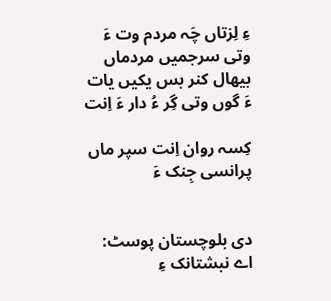ءِ لِزتاں چَہ مردم وت ءَ وتی سرجمیں مردماں بیھال کنر بس یکیں یات ءَ گوں وتی گِر ءُ دار ءَ اِنت

کِسہ روان اِنت سپر ماں پرانسی جِنک ءَ


دی بلوچستان پوسٹ: اے نبشتانک ءِ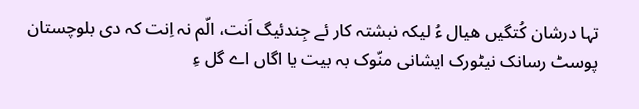تہا درشان کُتگیں ھیال ءُ لیکہ نبشتہ کار ئے جِندئیگ اَنت، الّم نہ اِنت کہ دی بلوچستان پوسٹ رسانک نیٹورک ایشانی منّوک بہ بیت یا اگاں اے گل ءِ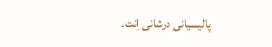پالیسیانی درشانی اِنت۔